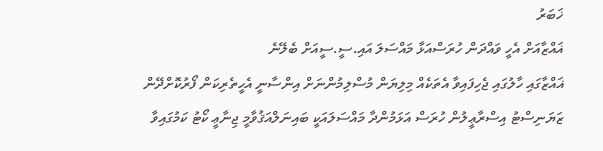ޚަބަރު
ޣައްޒާއަށް އެހީ ވައްދަން ހުރަސްއަޅާ މައްސަލަ އައި.ސީ.ސީއަށް ބެލޭނެ
ޣައްޒާގައި ހާލުގައި ޖެހިފައިވާ އެތަކެއް މިލިޔަން މުސްލިމުންނަށް އިންސާނީ އެހީތެރިކަން ފޯރުކޮށްދޭން ޒަޔަނިސްޓު އިސްރާޢީލުން ހުރަސް އަޅަމުންދާ މައްސަލައަކީ ބައިނަލްއަޤުވާމީ ޖިނާޢީ ކޯޓު ކަމުގައިވާ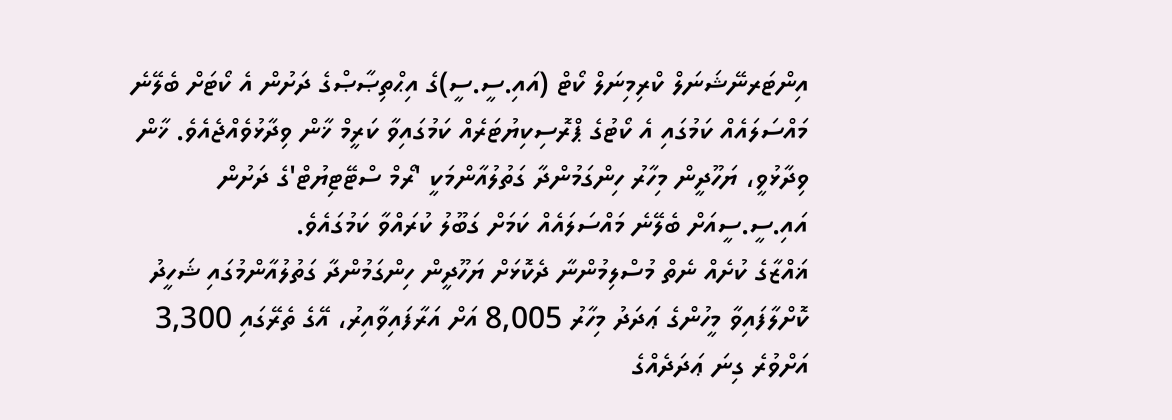އިންޓަރނޭޝަނަލް ކްރިމިނަލް ކޯޓް (އައި.ސީ.ސީ)ގެ އިޙްތިޞާޞްގެ ދަށުން އެ ކޯޓަށް ބެލޭނެ މައްސަލައެއް ކަމުގައި އެ ކޯޓުގެ ޕްރޮސިކިޔުޓަރެއް ކަމުގައިވާ ކަރީމް ޚާން ވިދާޅުވެއްޖެއެވެ. ޚާން ވިދާޅުވީ، ޔަހޫދީން މިހާރު ހިންގަމުންދާ ގަތުލުއާންމަކީ 'ރޯމް ސްޓޭޓިޔުޓް'ގެ ދަށުން އައި.ސީ.ސީއަށް ބެލޭނެ މައްސަލައެއް ކަމަށް ގަބޫލު ކުރައްވާ ކަމުގައެވެ.
ޣައްޒާގެ ކުށެއް ނެތް މުސްލިމުންނާ ދެކޮޅަށް ޔަހޫދީން ހިންގަމުންދާ ގަތުލުއާންމުގައި ޝަހީދު ކޮށްލާފައިވާ މީހުންގެ ޢަދަދު މިހާރު 8,005 އަށް އަރާފައިވާއިރު، އޭގެ ތެރޭގައި 3,300 އަށްވުރެ ގިނަ ޢަދަދެއްގެ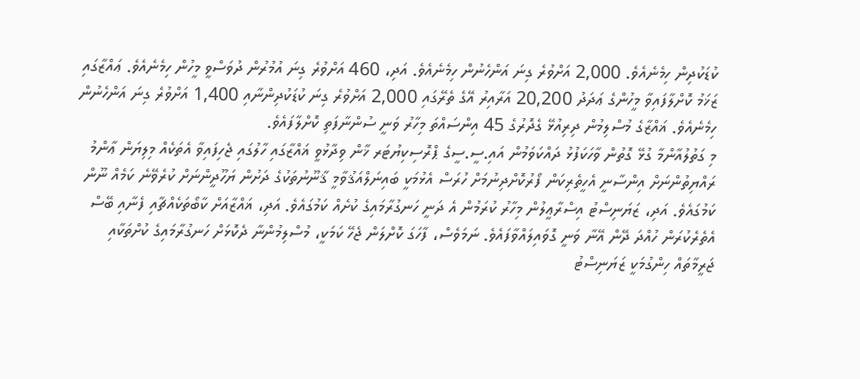ކުޑަކުދިން ހިމެނެއެވެ. 2,000 އަށްވުރެ ގިނަ އަންހެނުން ހިމެނެއެވެ. އަދި، 460 އަށްވުރެ ގިނަ އުމުރުން ދުވަސްވީ މީހުން ހިމެނެއެވެ. ޢައްޒާގައި ޒަޚަމު ކޮށްލާފައިވާ މީހުންގެ ޢަދަދު 20,200 އަރާއިރު އޭގެ ތެރޭގައި 2,000 އަށްވުރެ ގިނަ ކުޑަކުދިންނާއި 1,400 އަށްވުރެ ގިނަ އަންހެނުން ހިމެނެއެވެ. ޣައްޒާގެ މުސްލިމުން ދިރިއުޅޭ ގެދޮރުގެ 45 އިންސައްތަ މިހާރު ވަނީ ސުންނާފަތި ކޮށްލާފައެވެ.
މި ގަތުލުއާންމާ ގުޅޭ ގޮތުން ވާހަކަފުޅު ދައްކަވަމުން އައި.ސީ.ސީގެ ޕްރޮސިކިޔުޓަރ ޚާން ވިދާޅުވީ ޣައްޒާގައި ހާލުގައި ޖެހިފައިވާ އެތަކެއް މިލިޔަން ޢާންމު ރައްޔިތުންނަށް އިންސާނީ އެހީތެރިކަން ފޯރުކޮށްދިނުމަށް ހުރަސް އެޅުމަކީ ބައިނަލްއަޤުވާމީ ޤާނޫނުތަކުގެ ދަށުން ޔަހޫދީންނަށް ކުރެވޭނެ ކަމެއް ނޫން ކަމުގައެވެ. އަދި، ޒަޔަނިސްޓު އިސްރާޢީލުން މިހާރު ކުރަމުން އެ ދަނީ ހަނގުރާމައިގެ ކުށެއް ކަމުގައެވެ. އަދި، ޣައްޒާއަށް ކާބޯތަކެއްޗާއި ފެނާއި ބޭސް އެތެރެކުރަން ހުއްދަ ދޭން އޭނާ ވަނީ ގޮވައިލައްވާފައެވެ. ނަމަވެސް، ފާހަގަ ކޮށްލަން ޖެހޭ ކަމަކީ، މުސްލިމުންނާ ދެކޮޅަށް ހަނގުރާމައިގެ ކުށްތަކާއި ޖަރީމާތައް ހިންގުމަކީ ޒަޔަނިސްޓު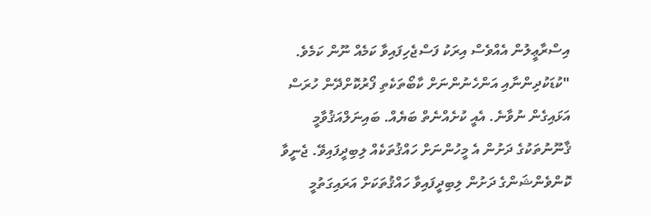އިސްރާޢީލުން އެއްވެސް އިރަކު ފަސްޖެހިފައިވާ ކަމެއް ނޫން ކަމެވެ.
"ކުޑަކުދިންނާއި އަންހެނުންނަށް ކާބޯތަކެތި ފޯރުކޮށްދޭން ހުރަސް އަޅައިގެން ނުވާނެ. އެއީ ކުށެއްނެތް ބަޔެއް. ބައިނަލްއަޤުވާމީ ޤާނޫނުތަކުގެ ދަށުން އެ މީހުންނަށް ހައްޤުތަކެއް ލިބިދީފައިވޭ. ޖެނީވާ ކޮންވެންޝަންގެ ދަށުން ލިބިދީފައިވާ ހައްޤުތަކަށް އަރައިގަތުމީ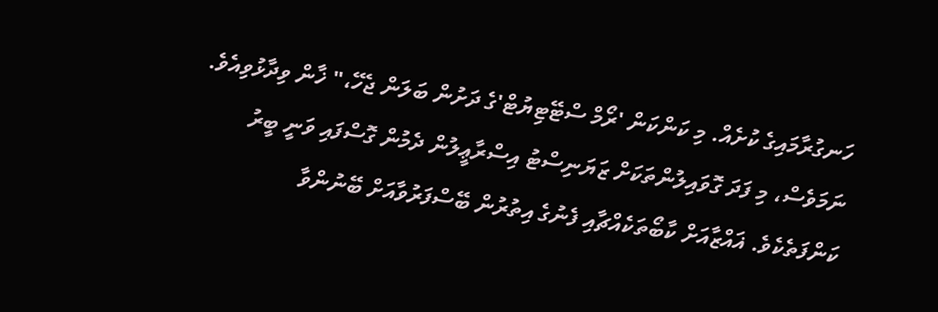ހަނގުރާމައިގެ ކުށެއް. މި ކަންކަން 'ރޯމް ސްޓޭޓިޔުޓް'ގެ ދަށުން ބަލަން ޖެހޭ،" ޚާން ވިދާޅުވިއެވެ.
ނަމަވެސް، މި ފަދަ ގޮވައިލުންތަކަށް ޒަޔަނިސްޓު އިސްރާޢީލުން ދެމުން ގޮސްފައި ވަނީ ބީރު ކަންފަތެކެވެ. ޣައްޒާއަށް ކާބޯތަކެއްޗާއި ފެނުގެ އިތުރުން ބޭސްފަރުވާއަށް ބޭނުންވާ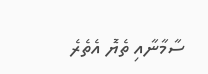ސާމާނާއި ތެޔޮ އެތެރެ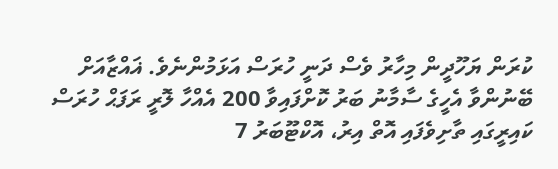ކުރަން ޔަހޫދީން މިހާރު ވެސް ދަނީ ހުރަސް އަޅަމުންނެވެ. ޣައްޒާއަށް ބޭނުންވާ އެހީގެ ސާމާނު ބަރު ކޮށްފައިވާ 200 އެއްހާ ލޮރީ ރަފަޙް ހުރަސް ކައިރީގައި ތާށިވެފައި އޮތް އިރު، އޮކްޓޫބަރު 7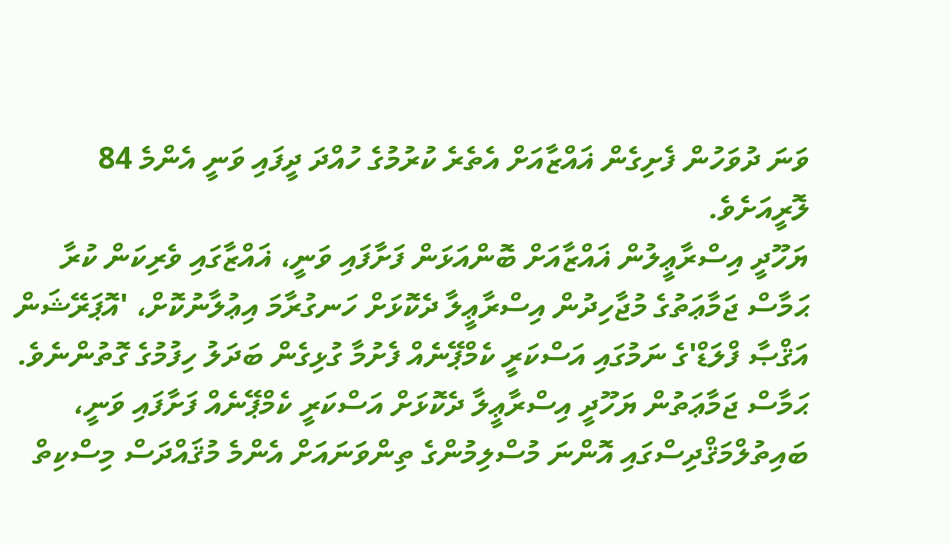ވަނަ ދުވަހުން ފެށިގެން ޣައްޒާއަށް އެތެރެ ކުރުމުގެ ހުއްދަ ދީފައި ވަނީ އެންމެ 84 ލޮރީއަށެވެ.
ޔަހޫދީ އިސްރާޢީލުން ޣައްޒާއަށް ބޮންއަޅަން ފަށާފައި ވަނީ، ޣައްޒާގައި ވެރިކަން ކުރާ ޙަމާސް ޖަމާޢަތުގެ މުޖާހިދުން އިސްރާޢީލާ ދެކޮޅަށް ހަނގުރާމަ އިޢުލާނުކޮށް، 'އޮޕަރޭޝަން އަޤްޞާ ފްލަޑް'ގެ ނަމުގައި އަސްކަރީ ކެމްޕޭނެއް ފެށުމާ ގުޅިގެން ބަދަލު ހިފުމުގެ ގޮތުންނެވެ. ޙަމާސް ޖަމާޢަތުން ޔަހޫދީ އިސްރާޢީލާ ދެކޮޅަށް އަސްކަރީ ކެމްޕޭނެއް ފަށާފައި ވަނީ، ބައިތުލްމަޤްދިސްގައި އޮންނަ މުސްލިމުންގެ ތިންވަނައަށް އެންމެ މުޤައްދަސް މިސްކިތް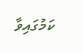ކަމުގައިވާ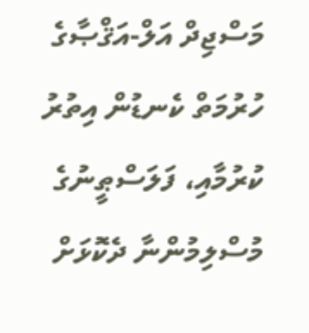މަސްޖިދް އަލް-އަޤްޞާގެ ހުރުމަތް ކެނޑުން އިތުރު ކުރުމާއި، ފަލަސްޠީނުގެ މުސްލިމުންނާ ދެކޮޅަށް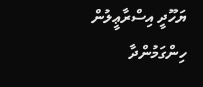ޔަހޫދީ އިސްރާޢީލުން ހިންގަމުންދާ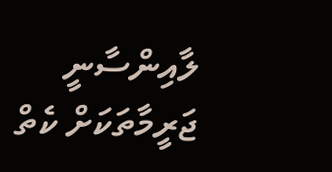ލާއިންސާނީ ޖަރީމާތަކަށް ކެތް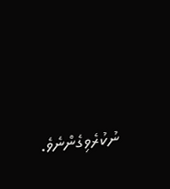ނުކުރެވިގެންނެވެ.